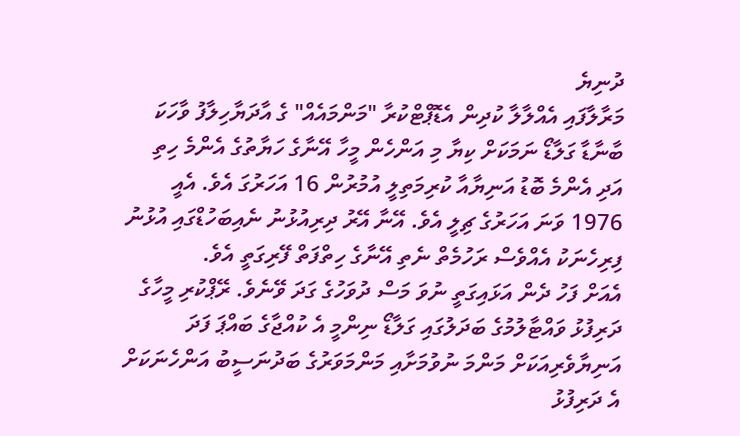ދުނިޔެ
މަރާލާފައި އެއްލާލާ ކުދިން އެޑޮޕްޓްކުރާ "މަންމައެއް" ގެ އާދަޔާހިލާފު ވާހަކަ
ބާނާޑާ ގަލާޑޯ ނަމަކަށް ކިޔާ މި އަންހެން މީހާ އޭނާގެ ހަޔާތުގެ އެންމެ ހިތި އަދި އެންމެ ބޮޑު އަނިޔާއާ ކުރިމަތިލީ އުމުރުން 16 އަހަރުގަ އެވެ. އެއީ 1976 ވަނަ އަހަރުގެ ޗިލީ އެވެ. އޭނާ އޭރު ދިރިއުޅުނު ނެއިބަހުޑްގައި އުޅުނު ފިރިހެނަކު އެއްވެސް ރަހުމެތް ނެތި އޭނާގެ ހިތްފަތް ފޭރިގަތީ އެވެ.
އެއަށް ފަހު ދެން އަޅައިގަތީ ނުވަ މަސް ދުވަހުގެ ގަދަ ވޭނެވެ. ރޭޕްކުރި މީހާގެ ދަރިފުޅު ވައްޓާލުމުގެ ބަދަލުގައި ގަލާޑޯ ނިންމީ އެ ކުއްޖާގެ ބައްޕަ ފަދަ އަނިޔާވެރިއަކަށް މަންމަ ނުވުމަށާއި މަންމަވަރުގެ ބަދުނަސީބު އަންހެނަކަށް އެ ދަރިފުޅު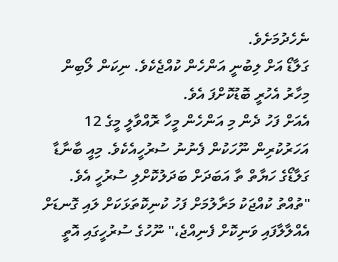ނެހެދުމަށެވެ.
ގަލާޑޯ އަށް ލިބުނީ އަންހެން ކުއްޖެކެވެ. ނިކަން ލޯބިން މިހާރު އެހުރީ ބޮޑުކޮށްފަ އެވެ.
އެއަށް ފަހު ދެން މި އަންހެން މީހާ ރޮއްވާލީ މީގެ 12 އަހަރުކުރިން ނޫހަކުން ފެނުނު ސުރުހީއެކެވެ. މިއީ ބާނާޑާ ގަލާޑޯގެ ހަޔާތް ތާ އަބަދަށް ބަދަލުކޮށްލި ސުރުހީ އެވެ.
"ތުއްތު ކުއްޖަކު މަރާލުމަށް ފަހު ކުނިކޮތަޅަކަށް ލައި ގޮނޑަށް އެއްލާލާފައި ވަނިކޮށް ފެނިއްޖެ،" ނޫހުގެ ސުރުހީގައި އޮތީ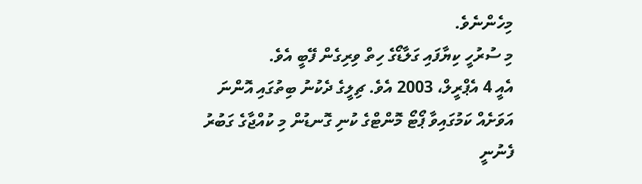މިހެންނެވެ.
މި ސުރުހީ ކިޔާފައި ގަލާޑޯގެ ހިތް ވިރިގެން ފޭބީ އެވެ.
އެއީ 4 އެޕްރީލް، 2003 އެވެ. ޗިލީގެ ދެކުނު ބިތުގައި އޮންނަ އަވަށެއް ކަމުގައިވާ ޕޯޓޯ މޮންޓްގެ ކުނި ގޮނޑުން މި ކުއްޖާގެ ގަބުރު ފެނުނީ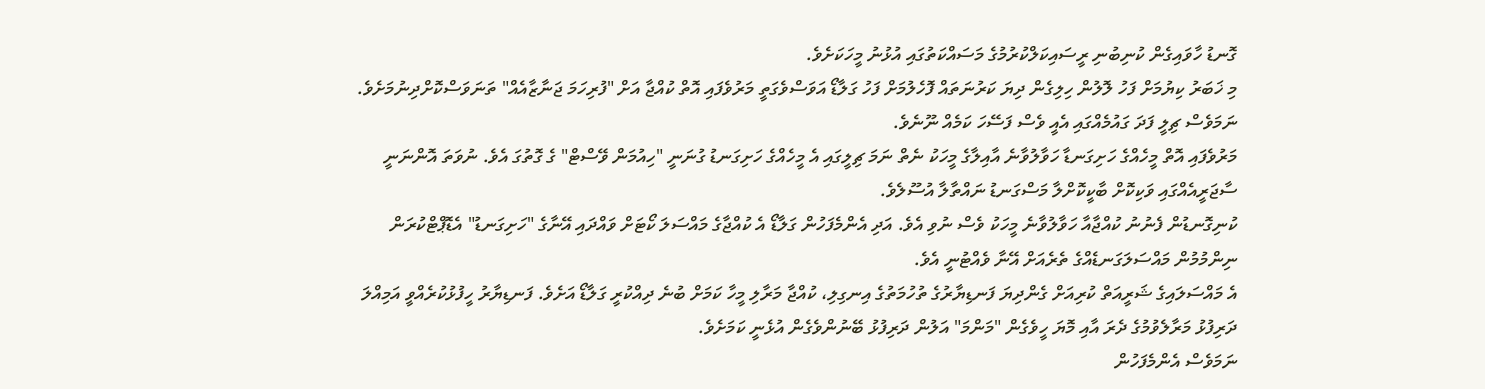ގޮނޑު ހާވައިގެން ކުނިބުނި ރީސައިކަލްކުރުމުގެ މަސައްކަތުގައި އުޅުނު މީހަކަށެވެ.
މި ޚަބަރު ކިޔުމަށް ފަހު ލޮލުން ހިލިގެން ދިޔަ ކަރުނަތައް ފޮހެލުމަށް ފަހު ގަލާޑޯ އަވަސްވެގަތީ މަރުވެފައި އޮތް ކުއްޖާ އަށް "ފުރިހަމަ ޖަނާޒާއެއް" ތަނަވަސްކޮށްދިނުމަށެވެ. ނަމަވެސް ޗިލީ ފަދަ ގައުމެއްގައި އެއީ ވެސް ފަސޭހަ ކަމެއް ނޫނެވެ.
މަރުވެފައި އޮތް މީހެއްގެ ހަށިގަނޑާ ހަވާލުވާނެ އާއިލާގެ މީހަކު ނެތް ނަމަ ޗިލީގައި އެ މީހެއްގެ ހަށިގަނޑު ގުނަނީ "ހިއުމަން ވޭސްޓް" ގެ ގޮތުގަ އެވެ. ނުވަތަ އޮންނަނީ ސާޖަރީއެއްގައި ވަކިކޮށް ބާކީކޮށްލާ މަސްގަނޑު ނައްތާލާ އުސޫލެވެ.
ކުނިގޮނޑުން ފެނުނު ކުއްޖާއާ ހަވާލުވާނެ މީހަކު ވެސް ނުވި އެވެ. އަދި އެންމެފަހުން ގަލާޑޯ އެ ކުއްޖާގެ މައްސަލަ ކޯޓަށް ވައްދައި އޭނާގެ "ހަށިގަނޑު" އެޑޮޕްޓްކުރަން ނިންމުމުން މައްސަލަގަނޑެއްގެ ތެރެއަށް އޭނާ ވެއްޓުނީ އެވެ.
އެ މައްސަލައިގެ ޝަރީއަތް ކުރިއަށް ގެންދިޔަ ފަނޑިޔާރުގެ ތުހުމަތުގެ އިނގިލި، ކުއްޖާ މަރާލި މީހާ ކަމަށް ބުނެ ދިއްކުރީ ގަލާޑޯ އަށެވެ. ފަނޑިޔާރު ހީފުޅުކުރެއްވީ އަމިއްލަ ދަރިފުޅު މަރާލެވުމުގެ ދެރަ އާއި މޮޔަ ހީވެގެން "މަންމަ" އަލުން ދަރިފުޅު ބޭނުންވެގެން އުޅެނީ ކަމަށެވެ.
ނަމަވެސް އެންމެފަހުން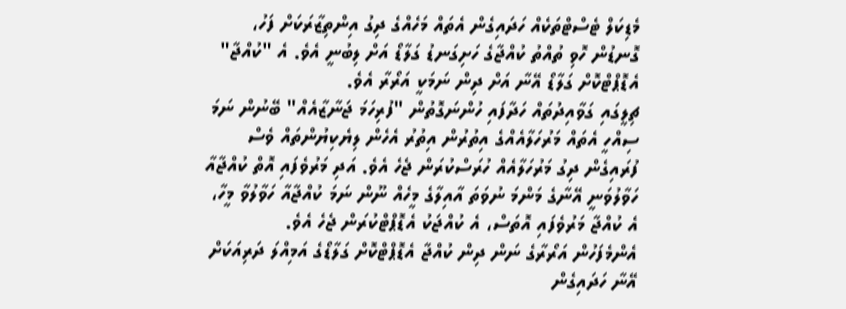މެޑިކަލް ޓެސްޓްތަކެއް ހަދައިގެން އެތައް މަހެއްގެ ދިގު އިންތިޒާރަކަށް ފަހު، ގޮނޑުން ހޮވި ތުއްތު ކުއްޖާގެ ހަށިގަނޑު ގަލާޑޯ އަށް ލިބުނީ އެވެ. އެ "ކުއްޖާ" އެޑޮޕްޓްކޮށް ގަލާޑޯ އޭނާ އަށް ދިން ނަމަކީ އަރޯރާ އެވެ.
ޗިލީގައި ގަވާއިދުތައް ހަދާފައި ހުންނަގޮތުން "ފުރިހަމަ ޖަނާޒާއެއް" ބޭނުން ނަމަ ސިއްހީ އެތައް މަރުހަލާއެއްގެ އިތުރުން އިތުރު އެހެން ލިޔެކިޔުންތައް ވެސް ފުރައިގެން ދިގު މަރުހަލާއެއް ހުރަސްކުރަން ޖެހެ އެވެ. އަދި މަރުވެފައި އޮތް ކުއްޖާއާ ހަވާލުވަނީ އޭނާގެ މަންމަ ނުވަތަ އާއިލާގެ މީހެއް ނޫން ނަމަ ކުއްޖާއާ ހަވާލުވާ މީހާ، އެ ކުއްޖާ މަރުވެފައި އޮތަސް، އެ ކުއްޖަކު އެޑޮޕްޓްކުރަން ޖެހެ އެވެ.
އެންމެފަހުން އަރޯރާގެ ނަން ދިން ކުއްޖާ އެޑޮޕްޓްކޮށް ގަލާޑޯގެ އަމިއްލަ ދަރިއަކަށް އޭނާ ހަދައިގެން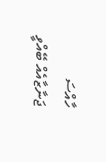ހާއްސަ ޖަނާޒާއެއް ބޭއްވީ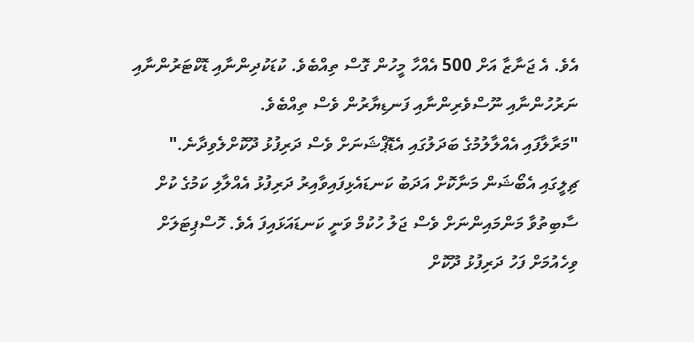އެވެ. އެ ޖަނާޒާ އަށް 500 އެއްހާ މީހުން ގޮސް ތިއްބެވެ. ކުޑަކުދިންނާއި ޑޮކްޓަރުންނާއި ނަރުހުންނާއި ނޫސްވެރިންނާއި ފަނޑިޔާރުން ވެސް ތިއްބެވެ.
"މަރާލާފައި އެއްލާލުމުގެ ބަދަލުގައި އެޑޮޕްޝަނަށް ވެސް ދަރިފުޅު ދޫކޮށްލެވިދާނެ."
ޗިލީގައި އެބޯޝަން މަނާކޮށް އަދަބު ކަނޑައެޅިފައިވާއިރު ދަރިފުޅު އެއްލާލި ކަމުގެ ކުށް ސާބިތުވާ މަންމައިންނަށް ވެސް ޖަލު ހުކުމް ވަނީ ކަނޑައަޅައިފަ އެވެ. ހޮސްޕިޓަލަށް ވިހެއުމަށް ފަހު ދަރިފުޅު ދޫކޮށް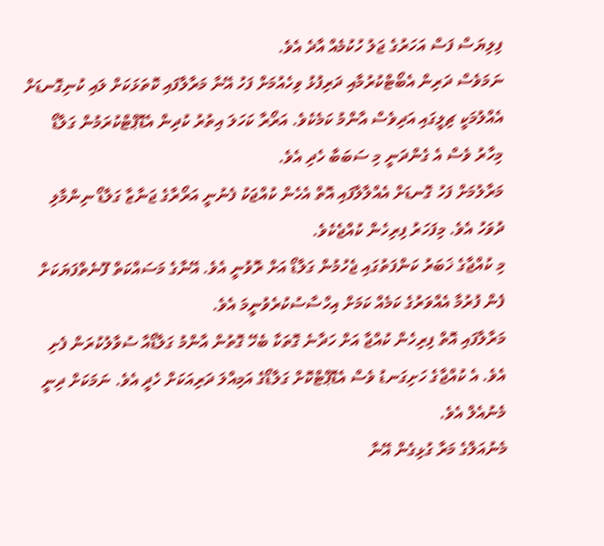ފިލިޔަސް ފަސް އަހަރުގެ ޖަލު ހުކުމެއް އާދެ އެވެ.
ނަމަވެސް ދަރިން އެބޯޓްކުރުމާއި ދަރިފުޅު ވިހެއުމަށް ފަހު އޭނާ މަރާލާފައި ކޮތަޅަކަށް ލައި ކުނިގޮނޑަށް އެއްލުމަކީ ޗިލީގައި އަދިވެސް އާންމު ކަމެކެވެ. އަރޯރާ ކަހަލަ އިތުރު ކުދިން އެޑޮޕްޓްކުރަމުން ގަލާޑޯ މިހާރު ވެސް އެ ގެންދަނީ މި ސަބަބާ ހެދި އެވެ.
މަރާލުމަށް ފަހު ގޮނޑަށް އެއްލާލާފައި އޮތް އެހެން ކުއްޖަކު ފެނުނީ އަރޯރާގެ ޖަނާޒާ ގަލާޑޯ ނިންމާލި ދުވަހު އެވެ. މިފަހަރު ފިރިހެން ކުއްޖެކެވެ.
މި ކުއްޖާގެ ޚަބަރު ކަންފަތުގައި ޖެހުމުން ގަލާޑޯ އަށް ރޮވުނީ އެވެ. އޭނާގެ މަސައްކަތް ފޫނެތްފަޔަކަށް ފެން ފުރުމާ އެއްވަރުގެ ކަމެއް ކަމަށް އިހްސާސުކުރެވުނީމަ އެވެ.
މަރާލާފައި އޮތް ފިރިހެން ކުއްޖާ އަށް ހަދާނެ ގޮތަކާ ބެހޭ ގޮތުން އާންމު ގަލާޑޯއާ ސުވާލުކުރަން ފެށި އެވެ. އެ ކުއްޖާގެ ހަށިގަނޑު ވެސް އެޑޮޕްޓްކޮށް ގަލާޑޯގެ އަމިއްލަ ދަރިއަކަށް ހެދީ އެވެ. ނަމަކަށް ދިނީ މެނުއެލް އެވެ.
މެނުއަލްގެ މަރާ ގުޅިގެން އޭނާ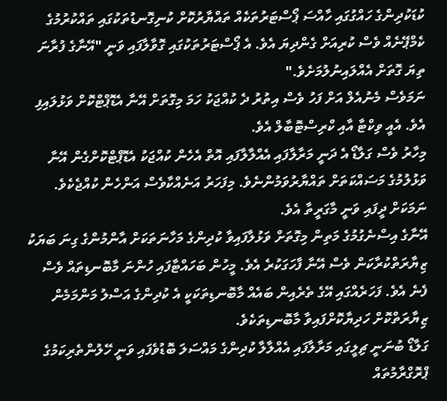ކުޑަކުދިންގެ ހައްގުގައި ހާއްސަ ޕޯސްޓަރުތަކެއް ތައްޔާރުކޮށް ކުނިގޮނޑުތަކުގައި ތައްކުރުމުގެ ކެމްޕޭނެއް ވެސް ކުރިއަށް ގެންދިޔަ އެވެ. އެ ޕޯސްޓަރުތަކުގައި ގޮވާލާފައި ވަނީ "އޭނާގެ ފުރާނަ ތިޔަ ގޮތަށް އެއްލައިނުލުމަށެވެ."
ނަމަވެސް މެނުއެލް އަށް ފަހު ވެސް އިތުރު ދެ ކުއްޖަކު ހަމަ މިގޮތަށް އޭނާ އެޑޮޕްޓްކޮށް ވަޅުލައިފި އެވެ. އެއީ ވިކްޓާ އާއި ކްރިސްޓޮބާލް އެވެ.
މިހާރު ވެސް ގަލާޑޯ އެ ދަނީ މަރާލާފައި އެއްލާލާފައި އޮތް އެހެން ކުއްޖަކު އެޑޮޕްޓްކޮށްގެން އޭނާ ވަޅުލުމުގެ މަސައްކަތަށް ތައްޔާރުވަމުންނެވެ. މިފަހަރު އަނެއްކާވެސް އަންހެން ކުއްޖެކެވެ. ނަމަކަށް ދީފައި ވަނީ މާގަރީތާ އެވެ.
އޭނާގެ އިސްނެގުމުގެ މަތިން މިގޮތަށް ވަޅުލާފައިވާ ކުދިންގެ މަހާނަތަކަށް އާންމުންގެ ގިނަ ބަޔަކު ޒިޔާރަތްކުރާކަން ވެސް އޭނާ ފާހަގަކުރެ އެވެ. މީހުން ބަހައްޓާފައި ހުންނަ މާބޮނޑިތައް ވެސް ފެނެ އެވެ. ފަހަރެއްގައި އޭގެ ތެރެއިން ބައެއް މާބޮނޑިތަކަކީ އެ ކުދިންގެ އަސްލު މަންމަމެން ޒިޔާރަތްކޮށް ހަދިޔާކޮށްފައިވާ މާބޮނޑިތަކެވެ.
ގަލާޑޯ ބުނަނީ ޗިލީގައި މަރާލާފައި އެއްލާލާ ކުދިންގެ މައްސަލަ ބޮޑުވެފައި ވަނީ ހޭލުންތެރިކަމުގެ ޕްރޮގްރާމުތައް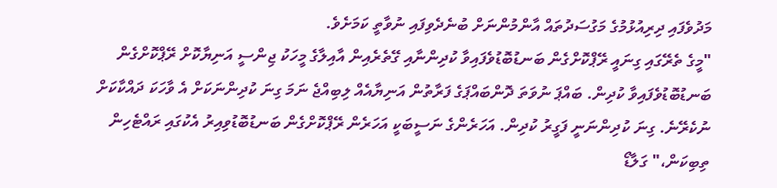މަދުވެފައި ދިރިއުޅުމުގެ މަގުސަދުތައް އާންމުންނަށް ބުނެދެވިފައި ނުވާތީ ކަމަށެވެ.
"މީގެ ތެރޭގައި ގިނައީ ރޭޕްކޮށްގެން ބަނޑުބޮޑުވެފައިވާ ކުދިންނާއި ގޭތެރެއިން އާއިލާގެ މީހަކު ޖިންސީ އަނިޔާކޮށް ރޭޕްކޮށްގެން ބަނޑުބޮޑުވެފައިވާ ކުދިން. ބައްޕަ ނުވަތަ ދޮންބައްޕަގެ ފަރާތުން އަނިޔާއެއް ލިބިއްޖެ ނަމަ ގިނަ ކުދިންނަކަށް އެ ވާހަކަ ދައްކާކަށް ނުކެރޭނެ. ގިނަ ކުދިންނަނީ ފަގީރު ކުދިން. އަހަރެންގެ ނަސީބަކީ އަހަރެން ރޭޕްކޮށްގެން ބަނޑުބޮޑުވިއިރު އެކުގައި ރައްޓެހިން ތިބިކަން،" ގަލާޑޯ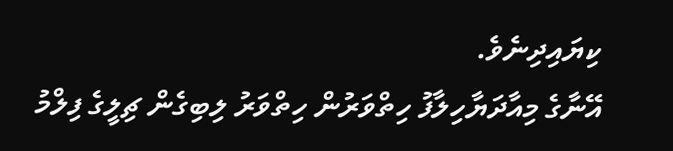ކިޔައިދިނެވެ.
އޭނާގެ މިއާދަޔާހިލާފު ހިތްވަރުން ހިތްވަރު ލިބިގެން ޗިލީގެ ފިލްމު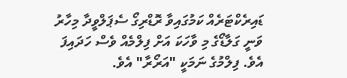ޑައިރެކްޓަރެއް ކަމުގައިވާ ރޮޑްރިގޯ ސެޕަލްވީދާ މިހާރު ވަނީ ގަލާޑޯގެ މި ވާހަކަ އަށް ފިލްމެއް ވެސް ހަދައިފަ އެވެ. ފިލްމުގެ ނަމަކީ "އަރޯރާ" އެވެ.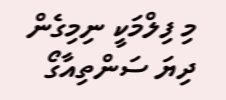މި ފިލްމަކީ ނިމިގެން ދިޔަ ސަންތިއާގޯ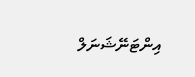އިންޓަނޭޝަނަލް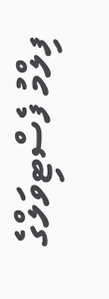ފިލްމު ފެސްޓިވަލްގެ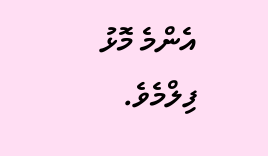އެންމެ މޮޅު ފިލްމެވެ.